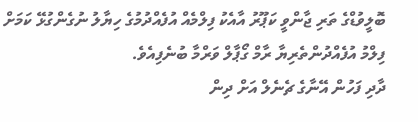ބޮލީވުޑްގެ ތަރި ޖާންވީ ކަޕޫރު އާއެކު ފިލްމެއް އުފެއްދުމުގެ ހިޔާލު ނުގެންގުޅޭ ކަމަށް ފިލްމު އުފެއްދުންތެރިޔާ ރާމް ގޯޕާލް ވަރްމާ ބުނެފިއެވެ.
ދާދި ފަހުން އޭނާގެ ޗެނެލް އަށް ދިން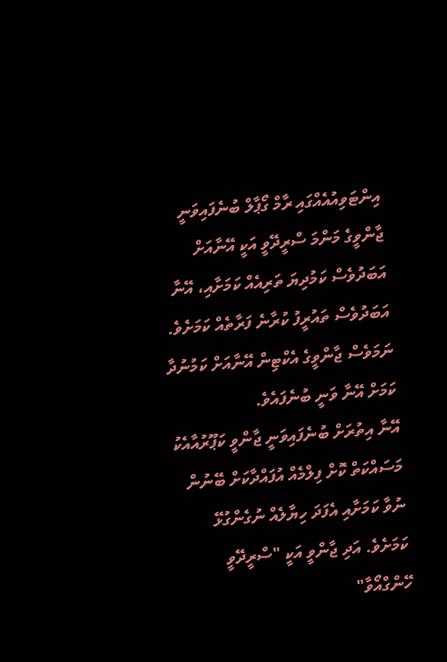އިންޓަވިއުއެއްގައި ރާމް ގޯޕާލް ބުނެފައިވަނީ ޖާންވީގެ މަންމަ ސްރީދޭވީ އަކީ އޭނާއަށް އަބަދުވެސް ކަމުދިޔަ ތަރިއެއް ކަމަށާއި، އޭނާ އަބަދުވެސް ތައުރީފު ކުރާނެ ފަރާތެއް ކަމަށެވެ. ނަމަވެސް ޖާންވީގެ އެކްޓިން އޭނާއަށް ކަމުނުދާ ކަމަށް އޭނާ ވަނީ ބުނެފައެވެ.
އޭނާ އިތުރަށް ބުނެފައިވަނީ ޖާންވީ ކަޕޫރުއާއެކު މަސައްކަތް ކޮށް ފިލްމެއް އުފައްދާކަށް ބޭނުން ނުވާ ކަމަށާއި އެފަދަ ހިޔާލެއް ނުގެންގުޅޭ ކަމަށެވެ. އަދި ޖާންވީ އަކީ "ސްރީދޭވީ ހޭންގްއޯވާ"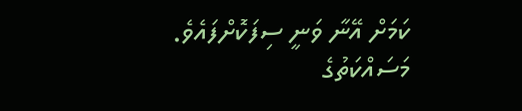ކަމަށް އޭނާ ވަނީ ސިފަކޮށްފައެވެ.
މަސައްކަތުގެ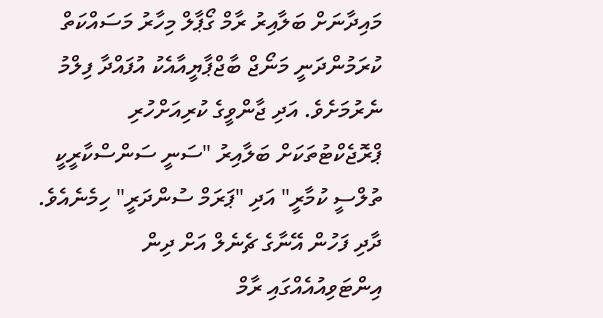މައިދާނަށް ބަލާއިރު ރާމް ގޯޕާލް މިހާރު މަސައްކަތް ކުރަމުންދަނީ މަނޯޖް ބާޖްޕާޔީއާއެކު އުފައްދާ ފިލްމު ނެރުމަށެވެ. އަދި ޖާންވީގެ ކުރިއަށްހުރި ޕްރޮޖެކްޓުތަކަށް ބަލާއިރު "ސަނީ ސަންސްކާރީކީ ތުލްސީ ކުމާރީ" އަދި "ޕަރަމް ސުންދަރީ" ހިމެނެއެވެ.
ދާދި ފަހުން އޭނާގެ ޗެނެލް އަށް ދިން އިންޓަވިއުއެއްގައި ރާމް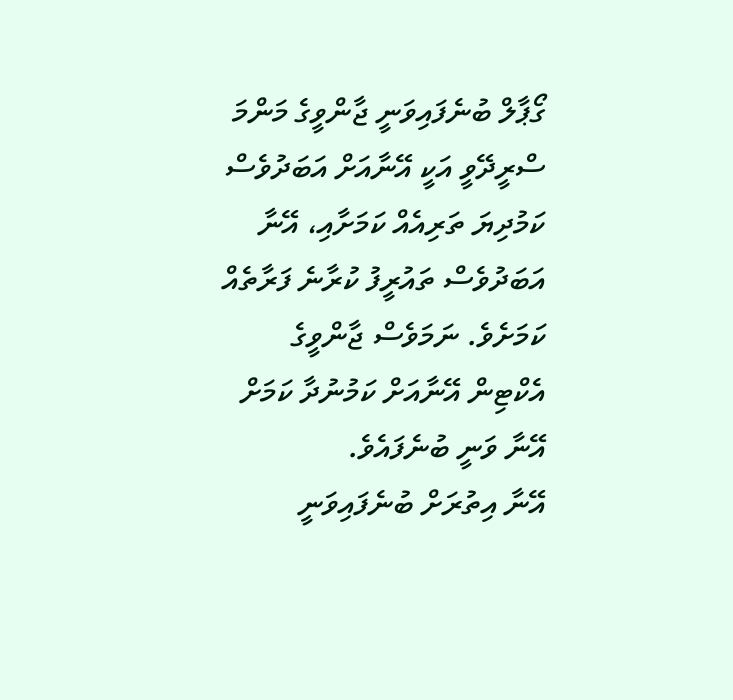ގޯޕާލް ބުނެފައިވަނީ ޖާންވީގެ މަންމަ ސްރީދޭވީ އަކީ އޭނާއަށް އަބަދުވެސް ކަމުދިޔަ ތަރިއެއް ކަމަށާއި، އޭނާ އަބަދުވެސް ތައުރީފު ކުރާނެ ފަރާތެއް ކަމަށެވެ. ނަމަވެސް ޖާންވީގެ އެކްޓިން އޭނާއަށް ކަމުނުދާ ކަމަށް އޭނާ ވަނީ ބުނެފައެވެ.
އޭނާ އިތުރަށް ބުނެފައިވަނީ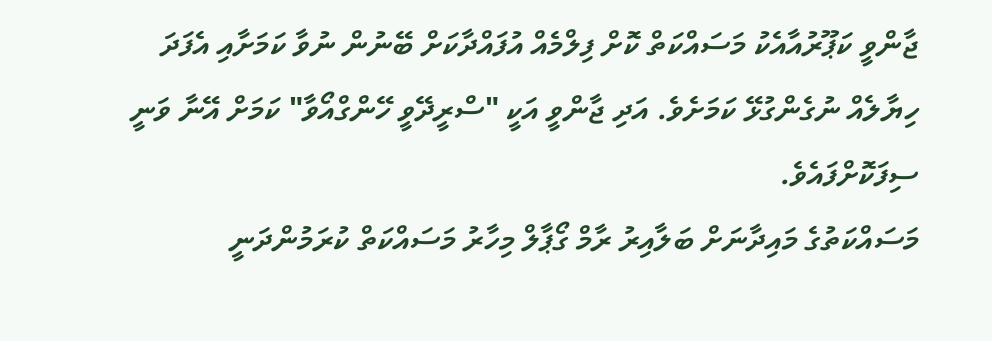ޖާންވީ ކަޕޫރުއާއެކު މަސައްކަތް ކޮށް ފިލްމެއް އުފައްދާކަށް ބޭނުން ނުވާ ކަމަށާއި އެފަދަ ހިޔާލެއް ނުގެންގުޅޭ ކަމަށެވެ. އަދި ޖާންވީ އަކީ "ސްރީދޭވީ ހޭންގްއޯވާ" ކަމަށް އޭނާ ވަނީ ސިފަކޮށްފައެވެ.
މަސައްކަތުގެ މައިދާނަށް ބަލާއިރު ރާމް ގޯޕާލް މިހާރު މަސައްކަތް ކުރަމުންދަނީ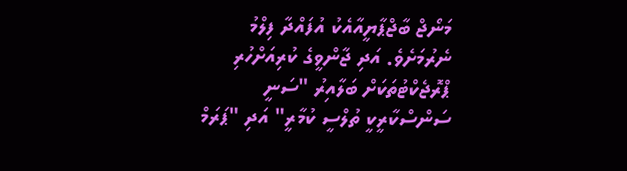މަނޯޖް ބާޖްޕާޔީއާއެކު އުފައްދާ ފިލްމު ނެރުމަށެވެ. އަދި ޖާންވީގެ ކުރިއަށްހުރި ޕްރޮޖެކްޓުތަކަށް ބަލާއިރު "ސަނީ ސަންސްކާރީކީ ތުލްސީ ކުމާރީ" އަދި "ޕަރަމް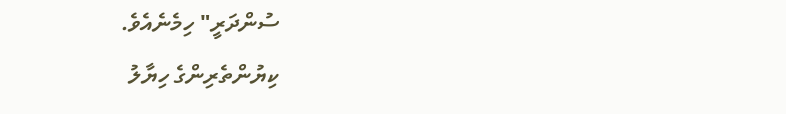ސުންދަރީ" ހިމެނެއެވެ.
ކިޔުންތެރިންގެ ހިޔާލު